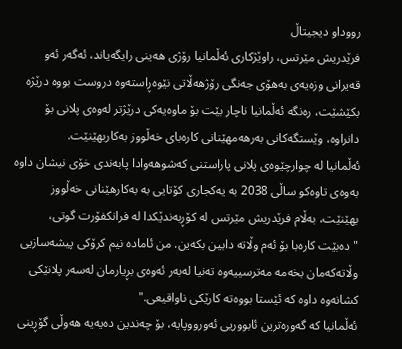رووداو دیجیتاڵ
فرێدریش مێرتس، راوێژکاری ئەڵمانیا رۆژی هەینی رایگەیاند، ئەگەر ئەو قەیرانی وزەیەی بەهۆی جەنگی رۆژهەڵاتی نێوەڕاستەوە دروست بووە درێژە بکێشێت، رەنگە ئەڵمانیا ناچار بێت بۆ ماوەیەکی درێژتر لەوەی پلانی بۆ دانراوە، وێستگەکانی بەرهەمهێنانی کارەبای خەڵووز بەکاربهێنێت.
ئەڵمانیا لە چوارچێوەی پلانی پاراستنی کەشوهەوادا پابەندی خۆی نیشان داوە بەوەی تاوەکو ساڵی 2038 بە یەکجاری کۆتایی بە بەکارهێنانی خەڵووز بهێنێت، بەڵام فرێدریش مێرتس لە کۆڕبەندێکدا لە فرانکفۆرت گوتی، "دەبێت کارەبا بۆ ئەم وڵاتە دابین بکەین. من ئامادە نیم کرۆکی پیشەسازیی وڵاتەکەمان بخەمە مەترسییەوە تەنیا لەبەر ئەوەی بڕیارمان لەسەر پلانێکی کشانەوە داوە کە ئێستا بووەتە کارێکی ناواقیعی."
ئەڵمانیا کە گەورەترین ئابووریی ئەورووپایە، بۆ چەندین دەیەیە هەوڵی گۆڕینی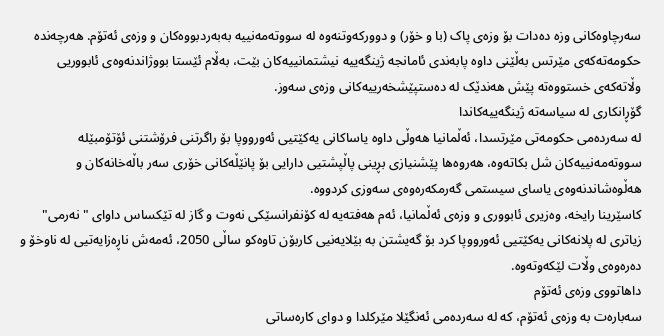سەرچاوەکانی وزە دەدات بۆ وزەی پاک (با و خۆر) و دوورکەوتنەوە لە سووتەمەنییە بەبەردبووەکان و وزەی ئەتۆم. هەرچەندە حکومەتەکەی مێرتس بەڵێنی داوە پابەندی ئامانجە ژینگەییە نیشتمانییەکان بێت، بەڵام ئێستا بووژاندنەوەی ئابووریی وڵاتەکەی خستووەتە پێش هەندێک لە دەستپێشخەرییەکانی وزەی سەوز.
گۆڕانکاری لە سیاسەتە ژینگەییەکاندا
لە سەردەمی حکومەتی مێرتسدا، ئەڵمانیا هەوڵی داوە یاساکانی یەکێتیی ئەورووپا بۆ راگرتنی فرۆشتنی ئۆتۆمبێلە سووتەمەنییەکان شل بکاتەوە، هەروەها پێشنیازی بڕینی پاڵپشتیی دارایی بۆ پانێڵەکانی خۆری سەر باڵەخانەکان و هەڵوەشاندنەوەی یاسای سیستمی گەرمکەرەوەی سەوزی کردووە.
کاسێرینا رایخە، وەزیری ئابووری و وزەی ئەڵمانیا، ئەم هەفتەیە لە کۆنفرانسێکی نەوت و گاز لە تێکساس داوای "نەرمی" زیاتری لە پلانەکانی یەکێتیی ئەورووپا کرد بۆ گەیشتن بە بێلایەنیی کاربۆن تاوەکو ساڵی 2050، ئەمەش ناڕەزایەتیی لە ناوخۆ و دەرەوەی وڵات لێکەوتەوە.
داهاتووی وزەی ئەتۆم
سەبارەت بە وزەی ئەتۆم، کە لە سەردەمی ئەنگێلا مێرکلدا و دوای کارەساتی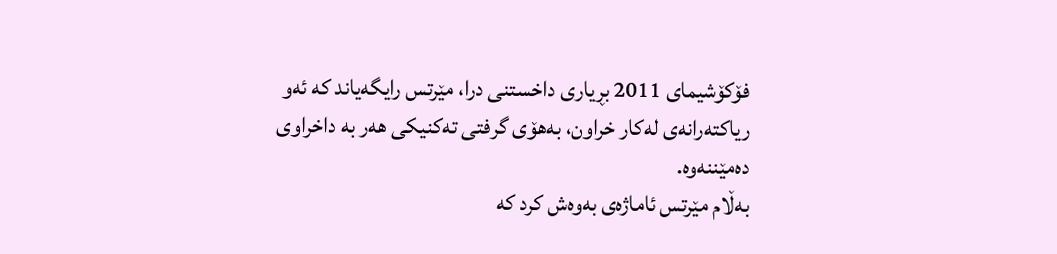فۆکۆشیمای 2011 بڕیاری داخستنی درا، مێرتس رایگەیاند کە ئەو ریاکتەرانەی لەکار خراون، بەهۆی گرفتی تەکنیکی هەر بە داخراوی دەمێننەوە.
بەڵام مێرتس ئاماژەی بەوەش کرد کە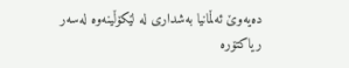دەیەوێ ئەڵمانیا بەشداری لە لێکۆڵینەوە لەسەر ریاکتۆرە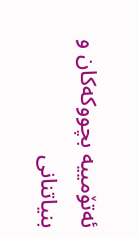ئەتۆمییە بچووکەکان و بنیاتنانی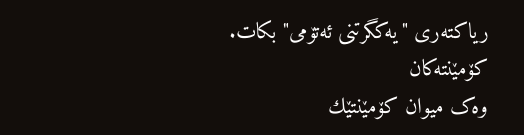ریاکتەری "یەکگرتنی ئەتۆمی" بکات.
کۆمێنتەکان
وەک میوان کۆمێنتێك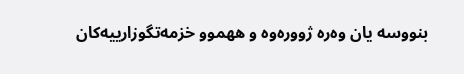بنووسە یان وەرە ژوورەوە و ههموو خزمەتگوزارییەکان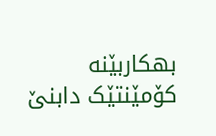بهكاربێنه
کۆمێنتێک دابنێ